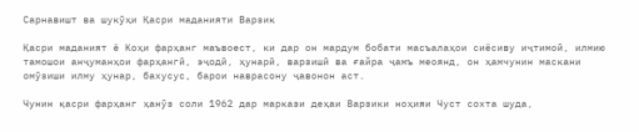Сарнавишт ва шукӯҳи Қасри маданияти Варзик

Қасри маданият ё Коҳи фарҳанг маъвоест, ки дар он мардум бобати масъалаҳои сиёсиву иҷтимоӣ, илмию тамошои анҷуманҳои фарҳангӣ, эҷодӣ, ҳунарӣ, варзишӣ ва ғайра ҷамъ меоянд, он ҳамчунин маскани омӯзиши илму ҳунар, бахусус, барои наврасону ҷавонон аст.

Чунин қасри фарҳанг ҳанӯз соли 1962 дар маркази деҳаи Варзики ноҳияи Чуст сохта шуда,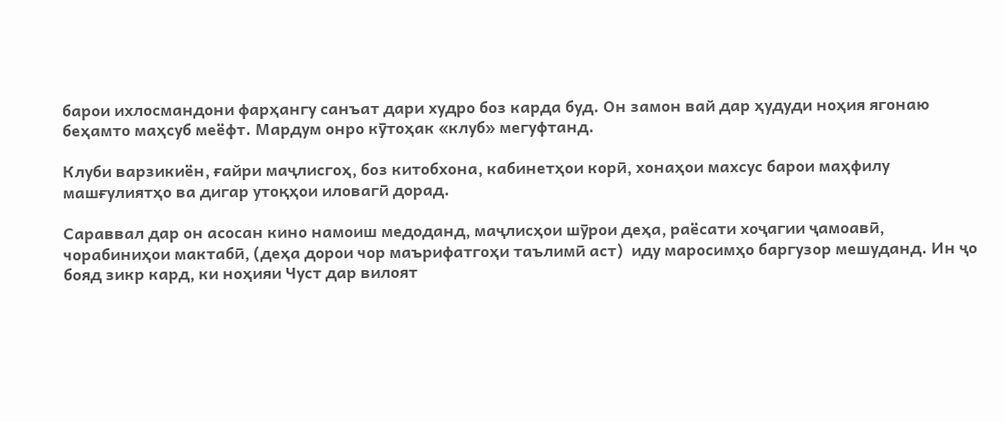барои ихлосмандони фарҳангу санъат дари худро боз карда буд. Он замон вай дар ҳудуди ноҳия ягонаю беҳамто маҳсуб меёфт. Мардум онро кӯтоҳак «клуб» мегуфтанд.

Клуби варзикиён, ғайри маҷлисгоҳ, боз китобхона, кабинетҳои корӣ, хонаҳои махсус барои маҳфилу  машғулиятҳо ва дигар утоқҳои иловагӣ дорад.

Сараввал дар он асосан кино намоиш медоданд, маҷлисҳои шӯрои деҳа, раёсати хоҷагии ҷамоавӣ, чорабиниҳои мактабӣ, (деҳа дорои чор маърифатгоҳи таълимӣ аст)  иду маросимҳо баргузор мешуданд. Ин ҷо бояд зикр кард, ки ноҳияи Чуст дар вилоят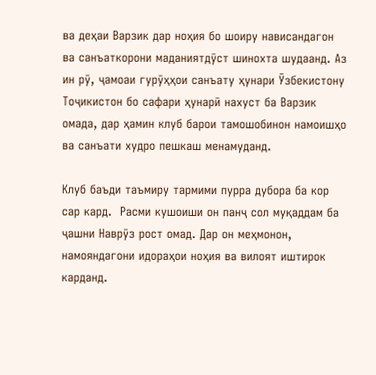ва деҳаи Варзик дар ноҳия бо шоиру нависандагон ва санъаткорони маданиятдӯст шинохта шудаанд. Аз ин рӯ, ҷамоаи гурӯҳҳои санъату ҳунари Ӯзбекистону Тоҷикистон бо сафари ҳунарӣ нахуст ба Варзик омада, дар ҳамин клуб барои тамошобинон намоишҳо ва санъати худро пешкаш менамуданд.

Клуб баъди таъмиру тармими пурра дубора ба кор сар кард.  Расми кушоиши он панҷ сол муқаддам ба ҷашни Наврӯз рост омад. Дар он меҳмонон, намояндагони идораҳои ноҳия ва вилоят иштирок карданд.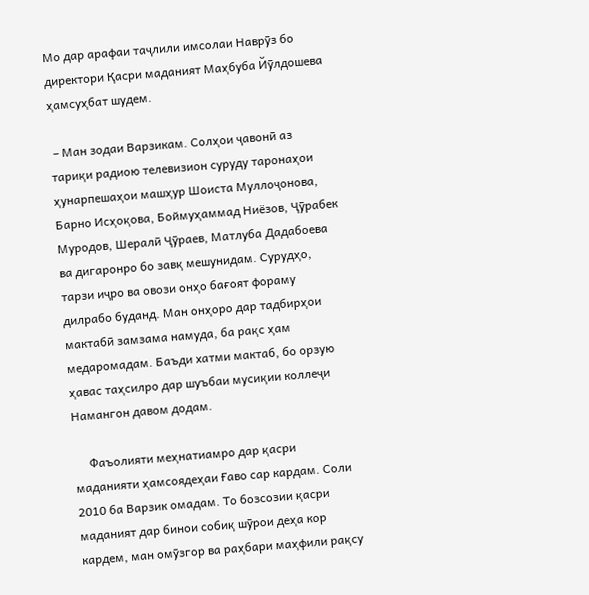Мо дар арафаи таҷлили имсолаи Наврӯз бо директори Қасри маданият Маҳбуба Йӯлдошева ҳамсуҳбат шудем.

 – Ман зодаи Варзикам. Солҳои ҷавонӣ аз тариқи радиою телевизион суруду таронаҳои ҳунарпешаҳои машҳур Шоиста Муллоҷонова, Барно Исҳоқова, Боймуҳаммад Ниёзов, Ҷӯрабек Муродов, Шералӣ Ҷӯраев, Матлуба Дадабоева ва дигаронро бо завқ мешунидам. Сурудҳо, тарзи иҷро ва овози онҳо бағоят фораму дилрабо буданд. Ман онҳоро дар тадбирҳои мактабӣ замзама намуда, ба рақс ҳам медаромадам. Баъди хатми мактаб, бо орзую ҳавас таҳсилро дар шуъбаи мусиқии коллеҷи Намангон давом додам.

     Фаъолияти меҳнатиамро дар қасри маданияти ҳамсоядеҳаи Ғаво сар кардам. Соли 2010 ба Варзик омадам. То бозсозии қасри маданият дар бинои собиқ шӯрои деҳа кор кардем, ман омӯзгор ва раҳбари маҳфили рақсу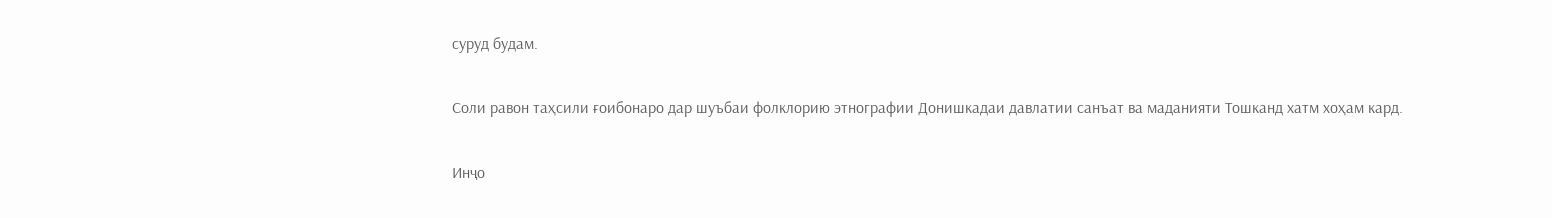суруд будам.

Соли равон таҳсили ғоибонаро дар шуъбаи фолклорию этнографии Донишкадаи давлатии санъат ва маданияти Тошканд хатм хоҳам кард.

Инҷо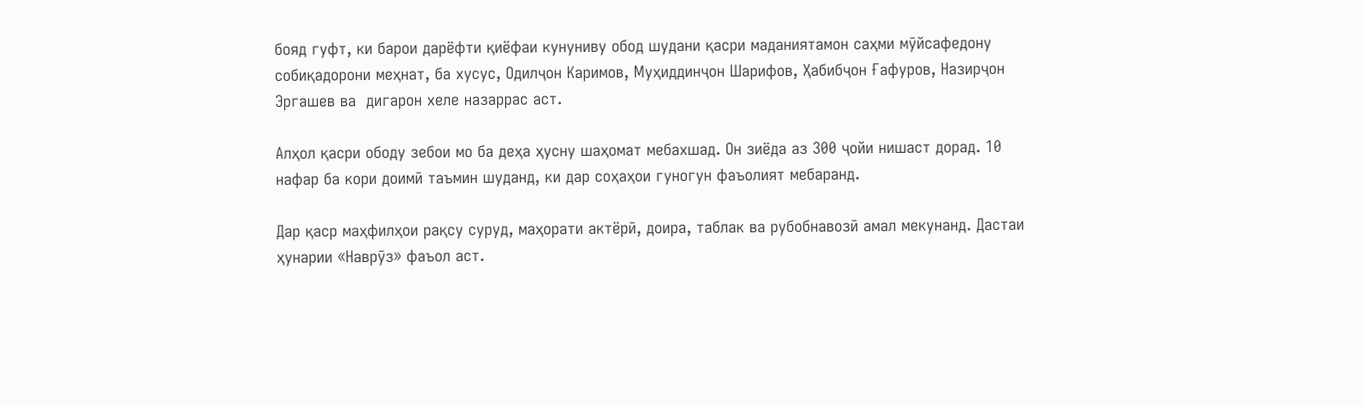бояд гуфт, ки барои дарёфти қиёфаи кунуниву обод шудани қасри маданиятамон саҳми мӯйсафедону собиқадорони меҳнат, ба хусус, Одилҷон Каримов, Муҳиддинҷон Шарифов, Ҳабибҷон Ғафуров, Назирҷон Эргашев ва  дигарон хеле назаррас аст.

Алҳол қасри ободу зебои мо ба деҳа ҳусну шаҳомат мебахшад. Он зиёда аз 300 ҷойи нишаст дорад. 10 нафар ба кори доимӣ таъмин шуданд, ки дар соҳаҳои гуногун фаъолият мебаранд.

Дар қаср маҳфилҳои рақсу суруд, маҳорати актёрӣ, доира, таблак ва рубобнавозӣ амал мекунанд. Дастаи ҳунарии «Наврӯз» фаъол аст.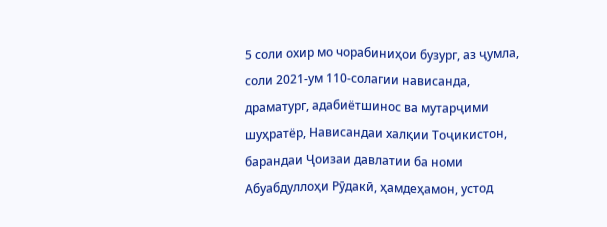5 соли охир мо чорабиниҳои бузург, аз ҷумла, соли 2021-ум 110-солагии нависанда, драматург, адабиётшинос ва мутарҷими шуҳратёр, Нависандаи халқии Тоҷикистон, барандаи Ҷоизаи давлатии ба номи Абуабдуллоҳи Рӯдакӣ, ҳамдеҳамон, устод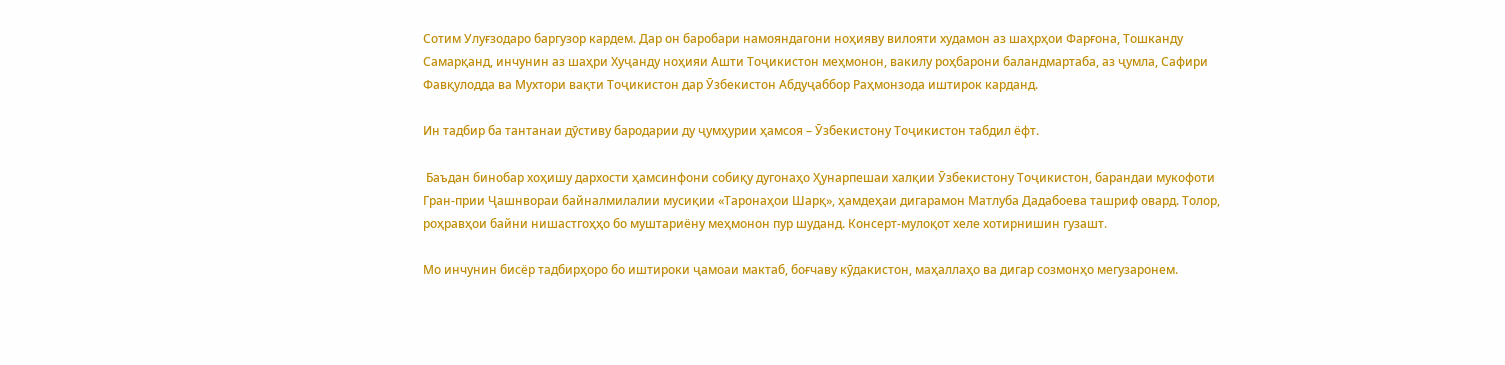Сотим Улуғзодаро баргузор кардем. Дар он баробари намояндагони ноҳияву вилояти худамон аз шаҳрҳои Фарғона, Тошканду Самарқанд, инчунин аз шаҳри Хуҷанду ноҳияи Ашти Тоҷикистон меҳмонон, вакилу роҳбарони баландмартаба, аз ҷумла, Сафири Фавқулодда ва Мухтори вақти Тоҷикистон дар Ӯзбекистон Абдуҷаббор Раҳмонзода иштирок карданд.

Ин тадбир ба тантанаи дӯстиву бародарии ду ҷумҳурии ҳамсоя – Ӯзбекистону Тоҷикистон табдил ёфт.

 Баъдан бинобар хоҳишу дархости ҳамсинфони собиқу дугонаҳо Ҳунарпешаи халқии Ӯзбекистону Тоҷикистон, барандаи мукофоти Гран-прии Ҷашнвораи байналмилалии мусиқии «Таронаҳои Шарқ», ҳамдеҳаи дигарамон Матлуба Дадабоева ташриф овард. Толор, роҳравҳои байни нишастгоҳҳо бо муштариёну меҳмонон пур шуданд. Консерт-мулоқот хеле хотирнишин гузашт.

Мо инчунин бисёр тадбирҳоро бо иштироки ҷамоаи мактаб, боғчаву кӯдакистон, маҳаллаҳо ва дигар созмонҳо мегузаронем.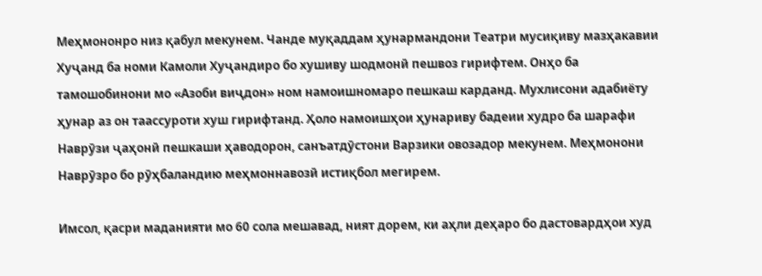Меҳмононро низ қабул мекунем. Чанде муқаддам ҳунармандони Театри мусиқиву мазҳакавии  Хуҷанд ба номи Камоли Хуҷандиро бо хушиву шодмонӣ пешвоз гирифтем. Онҳо ба тамошобинони мо «Азоби виҷдон» ном намоишномаро пешкаш карданд. Мухлисони адабиёту ҳунар аз он таассуроти хуш гирифтанд. Ҳоло намоишҳои ҳунариву бадеии худро ба шарафи  Наврӯзи ҷаҳонӣ пешкаши ҳаводорон, санъатдӯстони Варзики овозадор мекунем. Меҳмонони Наврӯзро бо рӯҳбаландию меҳмоннавозӣ истиқбол мегирем.

Имсол, қасри маданияти мо 60 сола мешавад, ният дорем, ки аҳли деҳаро бо дастовардҳои худ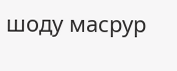шоду масрур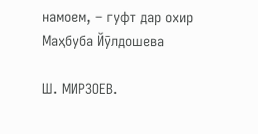намоем, – гуфт дар охир Маҳбуба Йӯлдошева

Ш. МИРЗОЕВ.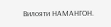Вилояти НАМАНГОН.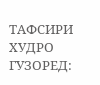ТАФСИРИ ХУДРО ГУЗОРЕД: